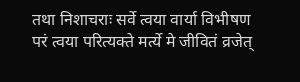तथा निशाचराः सर्वे त्वया वार्या विभीषण
परं त्वया परित्यक्ते मर्त्ये मे जीवितं व्रजेत्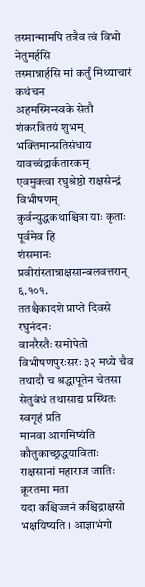तस्मान्मामपि तत्रैव त्वं विभो नेतुमर्हसि
तस्मान्नार्हसि मां कर्तुं मिथ्याचारं कथंचन
अहमस्मिन्स्वके सेतौ शंकरत्रितयं शुभम् भक्तिमान्प्रतिसंधाय यावच्चंद्रार्कतारकम्
एवमुक्त्वा रघुश्रेष्ठो राक्षसेन्द्रं विभीषणम्
कुर्वन्युद्धकथाश्चित्रा याः कृताः पूर्वमेव हि
शंसमानः प्रवीरांस्तान्राक्षसान्बलवत्तरान् ६.१०१.
ततश्चैकादशे प्राप्ते दिवसे रघुनंदनः
वानरैस्तैः समोपेतो विभीषणपुरःसरः ३२ मध्ये चैव तथादौ च श्रद्धापूतेन चेतसा
सेतुबंधं तथासाद्य प्रस्थितः स्वगृहं प्रति
मानवा आगमिष्यंति कौतुकाच्छ्रद्धयाविताः
राक्षसानां महाराज जातिः क्रूरतमा मता
यदा कश्चिज्जनं कश्चिद्राक्षसो भक्षयिष्यति । आज्ञाभंगो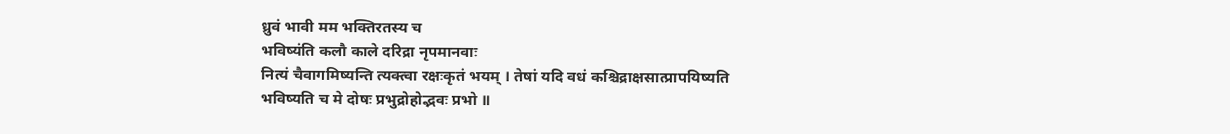ध्रुवं भावी मम भक्तिरतस्य च
भविष्यंति कलौ काले दरिद्रा नृपमानवाः
नित्यं चैवागमिष्यन्ति त्यक्त्वा रक्षःकृतं भयम् । तेषां यदि वधं कश्चिद्राक्षसात्प्रापयिष्यति
भविष्यति च मे दोषः प्रभुद्रोहोद्भवः प्रभो ॥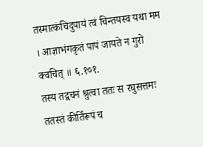तस्मात्कंचिदुपायं त्वं चिन्तयस्व यथा मम । आज्ञाभंगकृतं पापं जायते न गुरो क्वचित् ॥ ६.१०१.
तस्य तद्वचनं श्रुत्वा ततः स रघुसत्तमः
ततस्तं कीर्तिरूपं च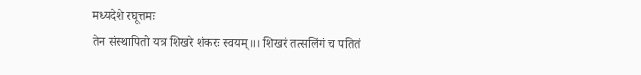मध्यदेशे रघूत्तमः
तेन संस्थापितो यत्र शिखरे शंकरः स्वयम्॥। शिखरं तत्सलिंगं च पतितं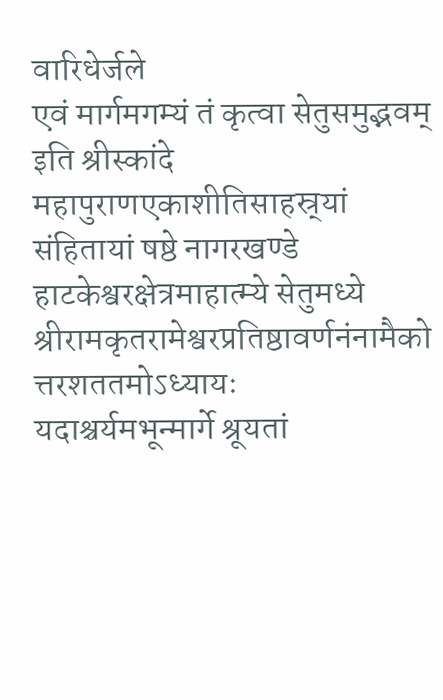वारिधेर्जले
एवं मार्गमगम्यं तं कृत्वा सेतुसमुद्भवम्
इति श्रीस्कांदे महापुराणएकाशीतिसाहस्र्यां संहितायां षष्ठे नागरखण्डे हाटकेश्वरक्षेत्रमाहात्म्ये सेतुमध्ये श्रीरामकृतरामेश्वरप्रतिष्ठावर्णनंनामैको त्तरशततमोऽध्यायः
यदाश्चर्यमभून्मार्गे श्रूयतां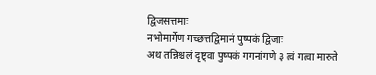द्विजसत्तमाः
नभोमार्गेण गच्छत्तद्विमानं पुष्पकं द्विजाः
अथ तन्निश्चलं दृष्ट्वा पुष्पकं गगनांगणे ३ त्वं गत्वा मारुते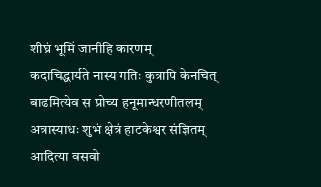शीघ्रं भूमिं जानीहि कारणम्
कदाचिद्धार्यते नास्य गतिः कुत्रापि केनचित्
बाढमित्येव स प्रोच्य हनूमान्धरणीतलम्
अत्रास्याधः शुभं क्षेत्रं हाटकेश्वर संज्ञितम्
आदित्या वसवो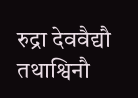रुद्रा देववैद्यौ तथाश्विनौ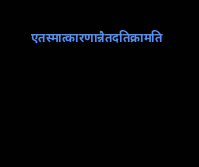एतस्मात्कारणान्नैतदतिक्रामति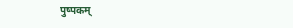पुष्पकम्